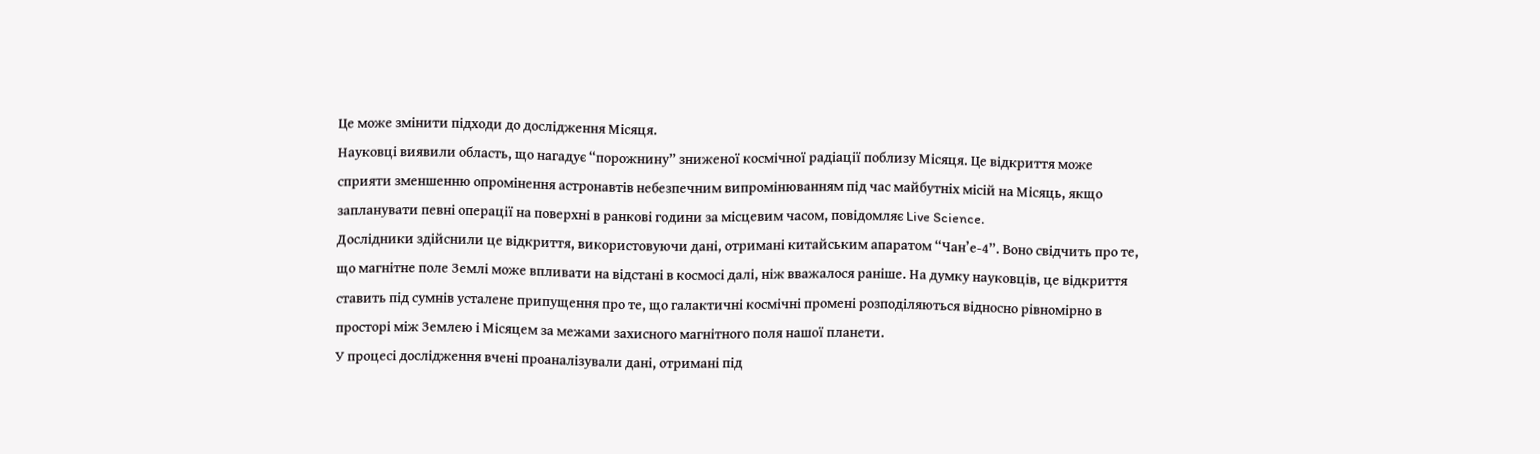Це може змінити підходи до дослідження Місяця.
Науковці виявили область, що нагадує “порожнину” зниженої космічної радіації поблизу Місяця. Це відкриття може сприяти зменшенню опромінення астронавтів небезпечним випромінюванням під час майбутніх місій на Місяць, якщо запланувати певні операції на поверхні в ранкові години за місцевим часом, повідомляє Live Science.
Дослідники здійснили це відкриття, використовуючи дані, отримані китайським апаратом “Чан’е-4”. Воно свідчить про те, що магнітне поле Землі може впливати на відстані в космосі далі, ніж вважалося раніше. На думку науковців, це відкриття ставить під сумнів усталене припущення про те, що галактичні космічні промені розподіляються відносно рівномірно в просторі між Землею і Місяцем за межами захисного магнітного поля нашої планети.
У процесі дослідження вчені проаналізували дані, отримані під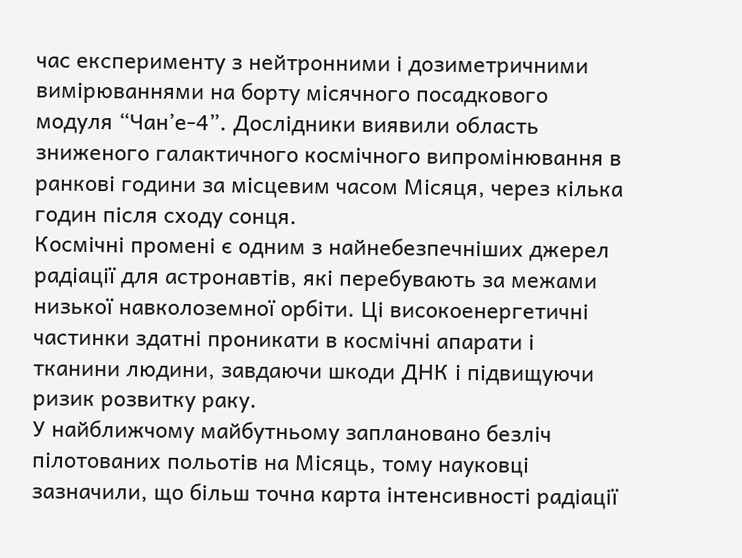час експерименту з нейтронними і дозиметричними вимірюваннями на борту місячного посадкового модуля “Чан’е-4”. Дослідники виявили область зниженого галактичного космічного випромінювання в ранкові години за місцевим часом Місяця, через кілька годин після сходу сонця.
Космічні промені є одним з найнебезпечніших джерел радіації для астронавтів, які перебувають за межами низької навколоземної орбіти. Ці високоенергетичні частинки здатні проникати в космічні апарати і тканини людини, завдаючи шкоди ДНК і підвищуючи ризик розвитку раку.
У найближчому майбутньому заплановано безліч пілотованих польотів на Місяць, тому науковці зазначили, що більш точна карта інтенсивності радіації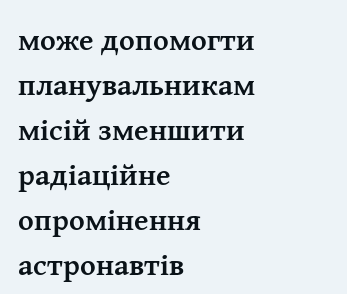може допомогти планувальникам місій зменшити радіаційне опромінення астронавтів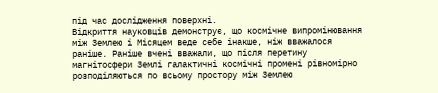під час дослідження поверхні.
Відкриття науковців демонструє, що космічне випромінювання між Землею і Місяцем веде себе інакше, ніж вважалося раніше. Раніше вчені вважали, що після перетину магнітосфери Землі галактичні космічні промені рівномірно розподіляються по всьому простору між Землею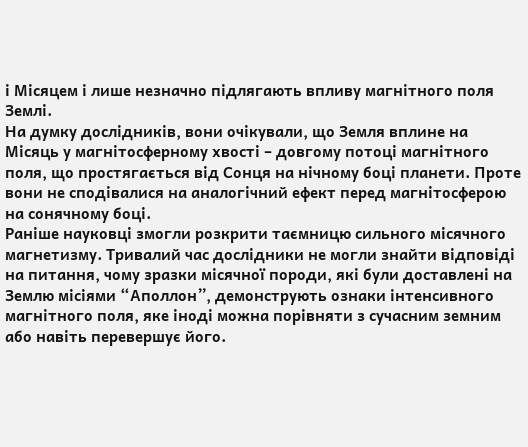і Місяцем і лише незначно підлягають впливу магнітного поля Землі.
На думку дослідників, вони очікували, що Земля вплине на Місяць у магнітосферному хвості – довгому потоці магнітного поля, що простягається від Сонця на нічному боці планети. Проте вони не сподівалися на аналогічний ефект перед магнітосферою на сонячному боці.
Раніше науковці змогли розкрити таємницю сильного місячного магнетизму. Тривалий час дослідники не могли знайти відповіді на питання, чому зразки місячної породи, які були доставлені на Землю місіями “Аполлон”, демонструють ознаки інтенсивного магнітного поля, яке іноді можна порівняти з сучасним земним або навіть перевершує його.